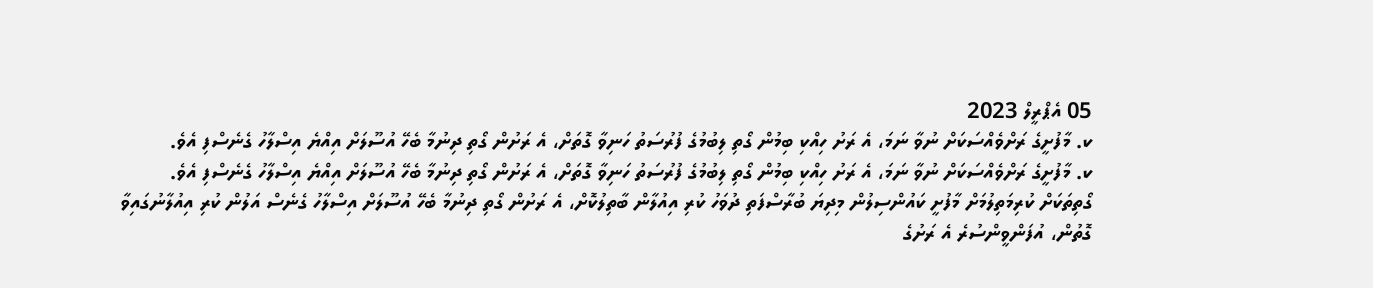05 އެޕްރީލް 2023
ކ. މާފުށީގެ ރަށްވެއްސަކަށް ނުވާ ނަމަ، އެ ރަށު ހިއްކި ބިމުން ގޯތި ލިބުމުގެ ފުރުސަތު ހަނިވާ ގޮތަށް، އެ ރަށުން ގޯތި ދިނުމާ ބެހޭ އުސޫލަށް އިއްޔެ އިސްލާހު ގެނެސްފި އެވެ.
ކ. މާފުށީގެ ރަށްވެއްސަކަށް ނުވާ ނަމަ، އެ ރަށު ހިއްކި ބިމުން ގޯތި ލިބުމުގެ ފުރުސަތު ހަނިވާ ގޮތަށް، އެ ރަށުން ގޯތި ދިނުމާ ބެހޭ އުސޫލަށް އިއްޔެ އިސްލާހު ގެނެސްފި އެވެ.
ގޯތިތަކަށް ކުރިމަތިލުމަށް މާފުށީ ކައުންސިލުން މިދިޔަ ބުރާސްފަތި ދުވަހު ކުރި އިއުލާން ބާތިލުކޮށް، އެ ރަށުން ގޯތި ދިނުމާ ބެހޭ އުސޫލަށް އިސްލާހު ގެނެސް އަލުން ކުރި އިއުލާނުގައިވާ ގޮތުން، އުފަންވީންސުރެ އެ ރަށުގެ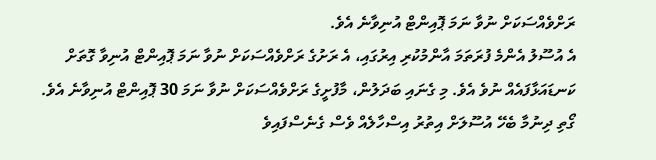ރަށްވެއްސަކަށް ނުވާ ނަމަ ޕޮއިންޓް އުނިވާނެ އެވެ.
އެ އުސޫލު އެންމެ ފުރަތަމަ އާންމުކުރި އިރުގައި، އެ ރަށުގެ ރަށްވެއްސަކަށް ނުވާ ނަމަ ޕޮއިންޓް އުނިވާ ގޮތަށް ކަނޑައަޅާފައެއް ނުވެ އެވެ. މި ގެނައި ބަދަލުން، މާފުށީގެ ރަށްވެއްސަކަށް ނުވާ ނަމަ 30 ޕޮއިންޓް އުނިވާނެ އެވެ.
ގޯތި ދިނުމާ ބެހޭ އުސޫލަށް އިތުރު އިސްހާލެއް ވެސް ގެނެސްފައިވެ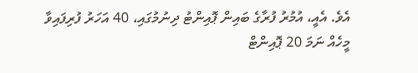އެވެ. އެއީ، އުމުރު ފުރާގެ ބައިން ޕޮއިންޓު ދިނުމުގައި، 40 އަހަރު ފުރިފައިވާ މީހެއް ނަމަ 20 ޕޮއިންޓް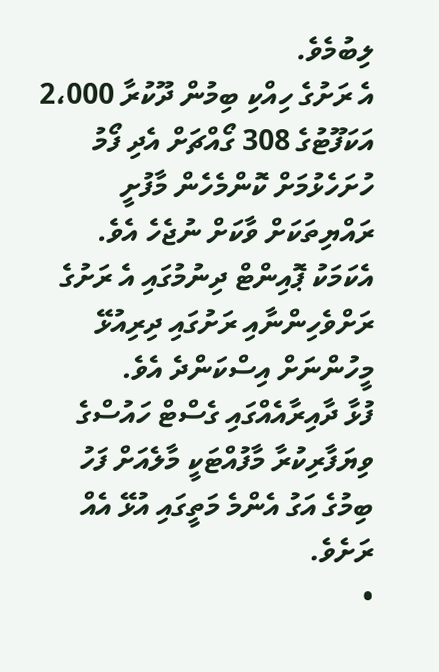ލިބުމެވެ.
އެ ރަށުގެ ހިއްކި ބިމުން ދޫކުރާ 2،000 އަކަފޫޓުގެ 308 ގޯއްޗަށް އެދި ފޯމު ހުށަހެޅުމަށް ކޮންމެހެން މާފުށީ ރައްޔިތަކަށް ވާކަށް ނުޖެހެ އެވެ. އެކަމަކު ޕޮއިންޓް ދިނުމުގައި އެ ރަށުގެ ރަށްވެހިންނާއި ރަށުގައި ދިރިއުޅޭ މީހުންނަށް އިސްކަންދެ އެވެ.
ފުޅާ ދާއިރާއެއްގައި ގެސްޓް ހައުސްގެ ވިޔަފާރިކުރާ މާފުއްޓަކީ މާލެއަށް ފަހު ބިމުގެ އަގު އެންމެ މަތީގައި އުޅޭ އެއް ރަށެވެ.
•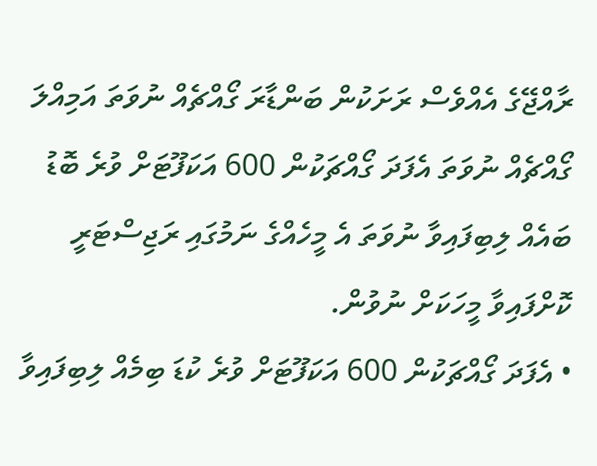ރާއްޖޭގެ އެއްވެސް ރަށަކުން ބަންޑާރަ ގޯއްޗެއް ނުވަތަ އަމިއްލަ ގޯއްޗެއް ނުވަތަ އެފަދަ ގޯއްޗަކުން 600 އަކަފޫޓަށް ވުރެ ބޮޑު ބައެއް ލިބިފައިވާ ނުވަތަ އެ މީހެއްގެ ނަމުގައި ރަޖިސްޓަރީ ކޮށްފައިވާ މީހަކަށް ނުވުން.
• އެފަދަ ގޯއްޗަކުން 600 އަކަފޫޓަށް ވުރެ ކުޑަ ބިމެއް ލިބިފައިވާ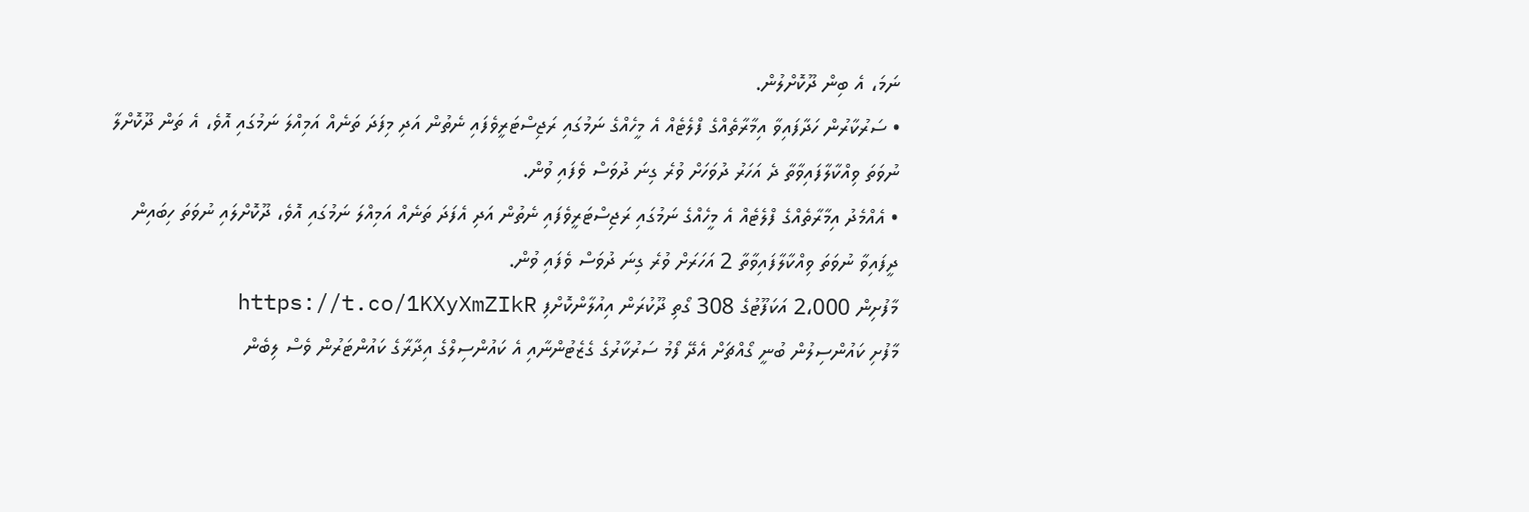ނަމަ، އެ ބިން ދޫކޮށްލުން.
• ސަރުކާރުން ހަދާފައިވާ އިމާރާތެއްގެ ފްލެޓެއް އެ މީހެއްގެ ނަމުގައި ރަޖިސްޓަރީވެފައި ނެތުން އަދި މިފަދަ ތަނެއް އަމިއްލަ ނަމުގައި އޮވެ، އެ ތަން ދޫކޮށްލާ ނުވަތަ ވިއްކާލާފައިވާތާ ދެ އަހަރު ދުވަހަށް ވުރެ ގިނަ ދުވަސް ވެފައި ވުން.
• އެއްމެދު އިމާރާތެއްގެ ފްލެޓެއް އެ މީހެއްގެ ނަމުގައި ރަޖިސްޓަރީވެފައި ނެތުން އަދި އެފަދަ ތަނެއް އަމިއްލަ ނަމުގައި އޮވެ، ދޫކޮށްލައި ނުވަތަ ހިބައިން ދީފައިވާ ނުވަތަ ވިއްކާލާފައިވާތާ 2 އަހަރަށް ވުރެ ގިނަ ދުވަސް ވެފައި ވުން.
މާފުށިން 2،000 އަކަފޫޓުގެ 308 ގޯތި ދޫކުރަން އިއުލާންކޮށްފި https://t.co/1KXyXmZIkR
މާފުށި ކައުންސިލުން ބުނީ ގޯއްޗަށް އެދޭ ފޯމު ސަރުކާރުގެ ގެޒެޓުންނާއި އެ ކައުންސިލްގެ އިދާރާގެ ކައުންޓަރުން ވެސް ލިބެން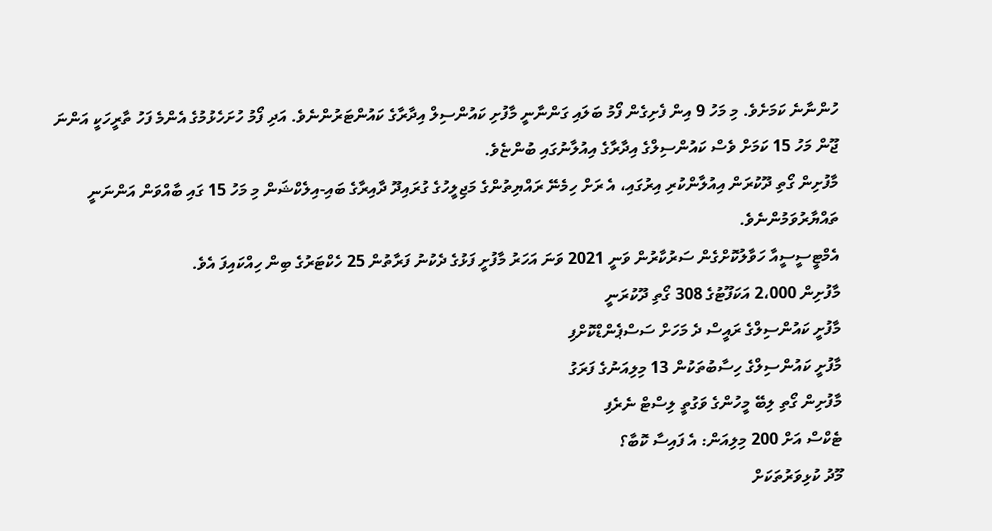ހުންނާނެ ކަމަށެވެ. މި މަހު 9 އިން ފެށިގެން ފޯމު ބަލައި ގަންނާނީ މާފުށި ކައުންސިލް އިދާރާގެ ކައުންޓަރުންނެވެ. އަދި ފޯމު ހުށަހެޅުމުގެ އެންމެ ފަހު ތާރީހަކީ އަންނަ ޖޫން މަހު 15 ކަމަށް ވެސް ކައުންސިލްގެ އިދާރާގެ އިއުލާނުގައި ބުންޏެވެ.
މާފުށިން ގޯތި ދޫކުރަން އިއުލާންކުރި އިރުގައި، އެ ރަށް ހިމެނޭ ރައްޔިތުންގެ މަޖިލީހުގެ ގުރައިދޫ ދާއިރާގެ ބައި-އިލެކްޝަން މި މަހު 15 ގައި ބާއްވަން އަންނަނީ ތައްޔާރުވަމުންނެވެ.
އެމްޓީސީސީއާ ހަވާލުކޮށްގެން ސަރުކާރުން ވަނީ 2021 ވަނަ އަހަރު މާފުށީ ފަޅުގެ ދެކުނު ފަރާތުން 25 ހެކްޓަރުގެ ބިން ހިއްކައިފަ އެވެ.
މާފުށިން 2،000 އަކަފޫޓުގެ 308 ގޯތި ދޫކުރަނީ
މާފުށީ ކައުންސިލްގެ ރައީސް ދެ މަހަށް ސަސްޕެންޑްކޮށްފި
މާފުށީ ކައުންސިލްގެ ހިސާބުތަކުން 13 މިލިއަނުގެ ފަރަގު
މާފުށިން ގޯތި ލިބޭ މީހުންގެ ވަގުތީ ލިސްޓް ނެރެފި
ޓެކްސް އަށް 200 މިލިއަން: އެ ފައިސާ ކޮބާ؟
މޫދު ކުޅިވަރުތަކަށް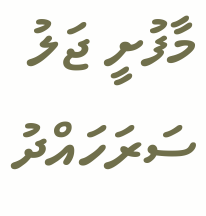މާފުށީ ޖަލު ސަރަހައްދު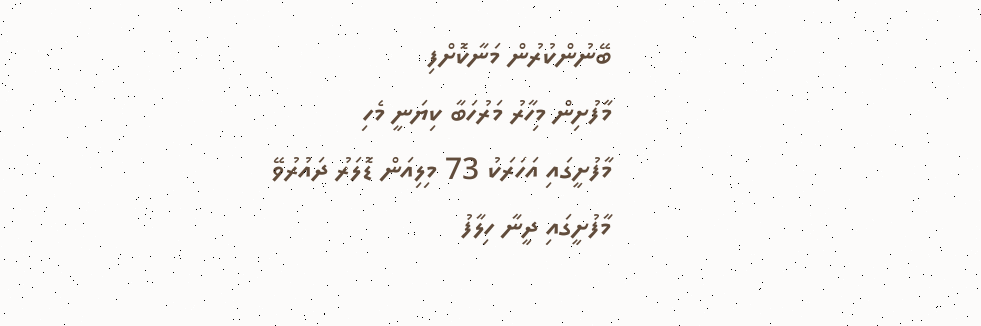ބޭނުންކުރުން މަނާކޮށްފި
މާފުށިން މިހާރު މަރުހަބާ ކިޔަނީ މެހި
މާފުށީގައި އަހަރަކު 73 މިލިއަން ޑޮލަރު ދައުރުވޭ
މާފުށީގައި ދީނާ ހިލާފު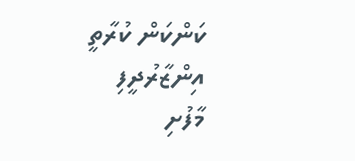ކަންކަން ކުރާތީ އިންޒާރުދީފި
މާފުށި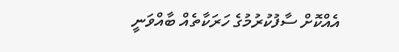އެއްކޮށް ސާފުކުރުމުގެ ހަރަކާތެއް ބާއްވަނީ